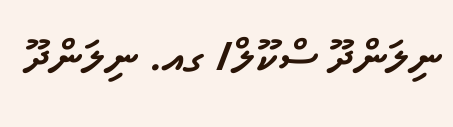ނިލަންދޫ ސްކޫލް/ ގއ. ނިލަންދޫ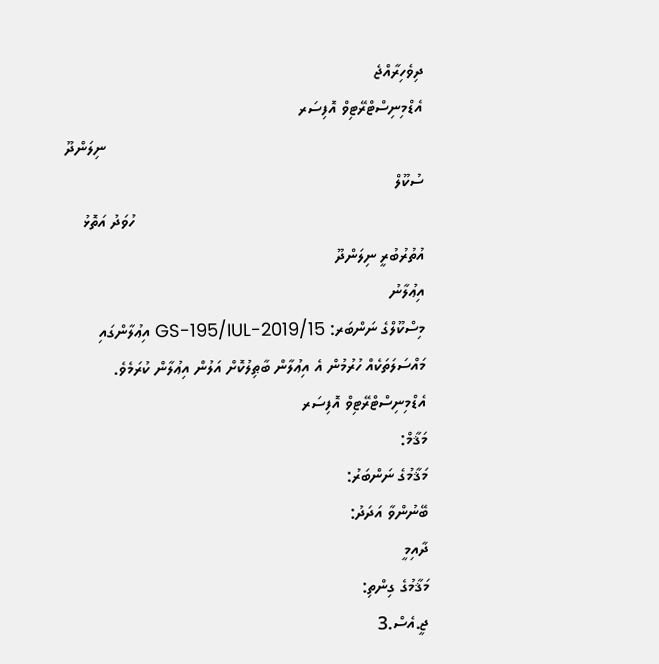ދިވެހިރާއްޖެ
އެޑްމިނިސްޓްރޭޓިވް އޮފިސަރ
                                                                    ނިލަންދޫ ސުކޫލް
                                                              ހުވަދު އަތޮޅު އުތުރުބުރީ ނިލަންދޫ
އިޢުލާނު
މިސްކޫލްގެ ނަންބަރ: GS-195/IUL-2019/15 އިޢުލާންގައި މައްސަލަތަކެއް ހުރުމުން އެ އިޢުލާން ބާޠިލުކޮށް އަލުން އިޢުލާން ކުރަމެވެ.
އެޑްމިނިސްޓްރޭޓިވް އޮފިސަރ
މަޤާމް:
މަޤާމުގެ ނަންބަރު:
ބޭނުންވާ އަދަދު:
ދާއިމީ
މަޤާމުގެ ގިންތި:
ޖީ.އެސް.3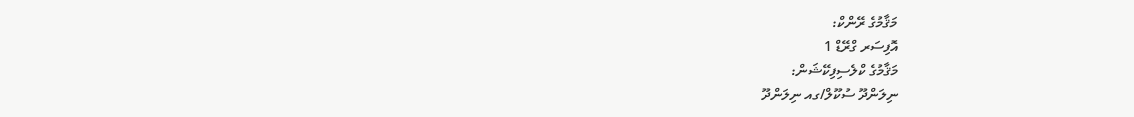މަޤާމުގެ ރޭންކް:
އޮފިސަރ ގްރޭޑް 1
މަޤާމުގެ ކްލެސިފިކޭޝަން:
ނިލަންދޫ ސުކޫލް/ގއ ނިލަންދޫ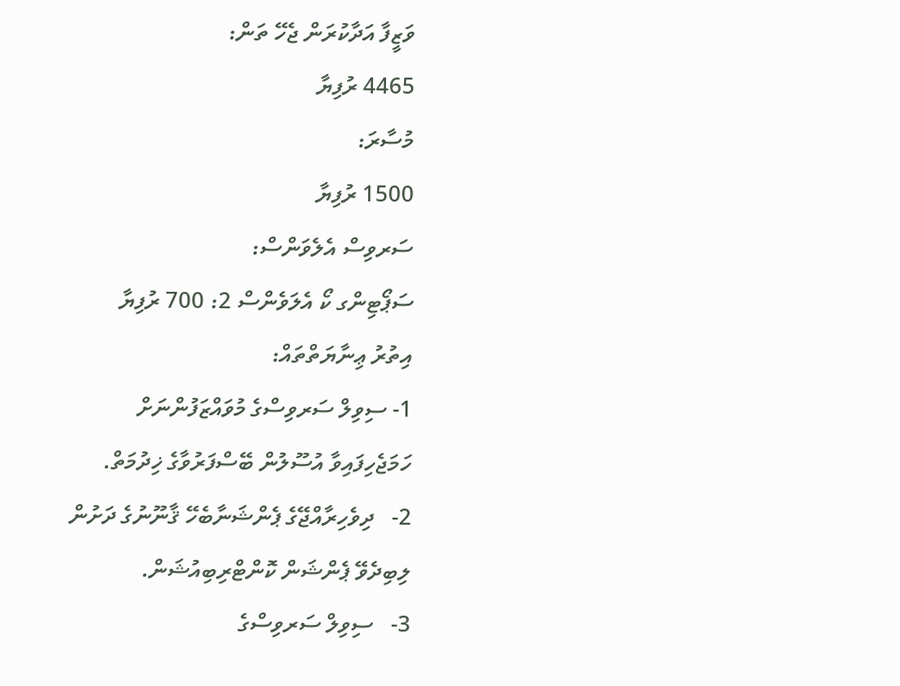ވަޒީފާ އަދާކުރަން ޖެހޭ ތަން:
4465 ރުފިޔާ
މުސާރަ:
1500 ރުފިޔާ
ސަރވިސް އެލެވަންސް:
ސަޕޯޓިންގ ކޯ އެލަވެންސް 2: 700 ރުފިޔާ
އިތުރު ޢިނާޔަތްތައް:
1- ސިވިލް ސަރވިސްގެ މުވައްޒަފުންނަށް ހަމަޖެހިފައިވާ އުސޫލުން ބޭސްފަރުވާގެ ޚިދުމަތް.
2-   ދިވެހިރާއްޖޭގެ ޕެންޝަނާބެހޭ ޤާނޫނުގެ ދަށުން ލިބިދެވޭ ޕެންޝަން ކޮންޓްރިބިއުޝަން.
3-   ސިވިލް ސަރވިސްގެ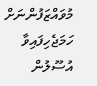މުވައްޒަފުންނަށް ހަމަޖެހިފައިވާ އުސޫލުން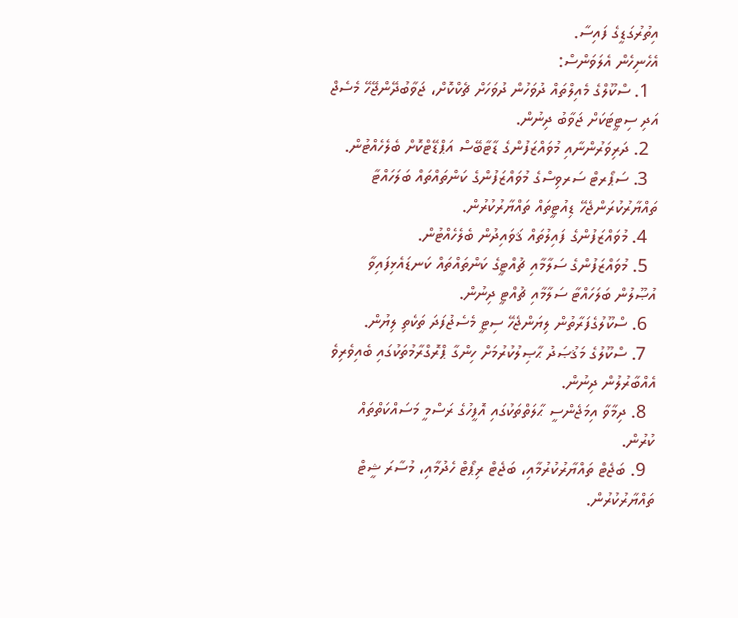އިތުރުގަޑީގެ ފައިސާ.
އެހެނިހެން އެލަވަންސް:
  1. ސްކޫލްގެ މެއިލްތައް ދުވަހުން ދުވަހަށް ޗެކްކޮށް، ޖަވާބުދޭންޖޭހޭ މެސެޖް އަދި ސިޓީޓަކަށް ޖަވާބު ދިނުން.
  2. ދަރިވަރުންނާއި މުވައްޒަފުންގެ ޑާޓާބޭސް އަޕްޑޭޓްކޮށް ބެލެހެއްޓުން.
  3. ސަޕޯރޓް ސަރވިސްގެ މުވައްޒަފުންގެ ކަންތައްތައް ބަލަހައްޓާ ތައްޔާރުކުރަންޖެހޭ ޑިއުޓީތައް ތައްޔާރުކުރުން.
  4. މުވައްޒަފުންގެ ފައިލުތައް ޤަވައިދުން ބެލެހެއްޓުން.
  5. މުވައްޒަފުންގެ ސަލާމާއި ޗުއްޓީގެ ކަންތައްތައް ކަނޑައެޅިފައިވާ އުޞޫލުން ބަލަހައްޓާ ސަލާމާއި ޗުއްޓީ ދިނުން.
  6. ސްކޫލުގެފަރާތުން ލިޔަންޖެހޭ ސިޓީ މެސެޖުފަދަ ތަކެތި ލިޔުން.
  7. ސްކޫލުގެ މަޤުޞަދު ޙާޞިލުކުރުމަށް ހިންގާ ޕްރޮގްރާމުތަކުގައި ބެއިވެރިވެ އެއްބާރުލުން ދިނުން.
  8. ދިމާވާ އިމަޖެންސީ ޙާލަތްތަކުގައި އޮފީހުގެ ރަސްމީ މަސައްކަތްތައް ކުރުން.
  9. ބަޖެޓް ތައްޔާރުކުރުމާއި، ބަޖެޓް ރިޕޯޓް ހެދުމާއި، މުސާރަ ޝީޓް ތައްޔާރުކުރުން.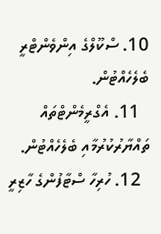10. ސްކޫލްގެ އިންވެންޓްރީ ބެލެހެއްޓުން.
  11. އެގްރީމެންޓްތައް ތައްޔާރުކުރުމާއި ބެލެހެއްޓުން.
  12. ހުރިހާ ސްޓާފުންގެ ހާޒިރީ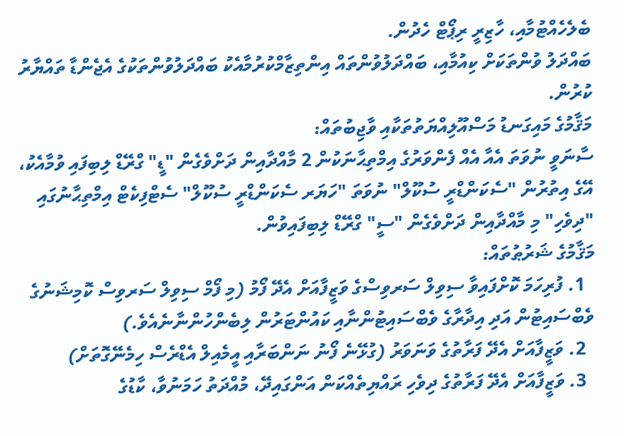ބެލެހެއްޓުމާއި، ހާޒިރީ ރިޕޯޓް ހެދުން.
ބައްދަލު ވުންތަކަށް ކިއުމާއި، ބައްދަލުވުންތައް އިންތިޒާމްކުރުމާއެކު ބައްދަލުވުންތަކުގެ އެޖެންޑާ ތައްޔާރު ކުރުން.
މަޤާމުގެ މައިގަނޑު މަސްއޫލިއްޔަތުތަކާއި ވާޖިބުތައް:
ސާނަވީ ނުވަތަ އެއާ އެއް ފެންވަރުގެ އިމްތިޙާނަކުން 2 މާއްދާއިން ދަށްވެގެން "ޑީ" ގްރޭޑް ލިބިފައި ވުމާއެކު، އޭގެ އިތުރުން "ސެކަންޑްރީ ސުކޫލް" ނުވަތަ "ހަޔަރ ސެކަންޑްރީ ސުކޫލް" ސެޓްފިކެޓް އިމްތިޙާނުގައި "ދިވެހި" މި މާއްދާއިން ދަށްވެގެން "ސީ" ގްރޭޑް ލިބިފައިވުން.
މަޤާމުގެ ޝަރުޠުތައް:
  1. ފުރިހަމަ ކޮށްފައިވާ ސިވިލް ސަރވިސްގެ ވަޒީފާއަށް އެދޭ ފޯމު (މި ފޯމް ސިވިލް ސަރވިސް ކޮމިޝަނުގެ ވެބްސައިޓުން އަދި އިދާރާގެ ވެބްސައިޓުންނާއި ކައުންޓަރުން ލިބެންހުންނާނެއެވެ.)
  2. ވަޒީފާއަށް އެދޭ ފަރާތުގެ ވަނަވަރު (ގުޅޭނެ ފޯނު ނަންބަރާއި އީމެއިލް އެޑްރެސް ހިމެނޭގޮތަށް)
  3. ވަޒީފާއަށް އެދޭ ފަރާތުގެ ދިވެހި ރައްޔިތެއްކަން އަންގައިދޭ، މުއްދަތު ހަމަނުވާ، ކާޑުގެ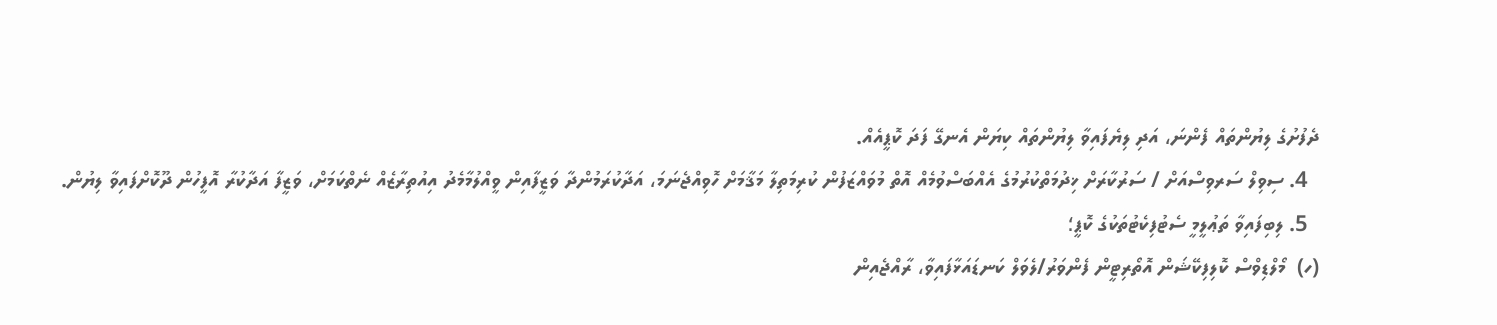ދެފުށުގެ ލިޔުންތައް ފެންނަ، އަދި ލިޔެފައިވާ ލިޔުންތައް ކިޔަން އެނގޭ ފަދަ ކޮޕީއެއް.
  4. ސިވިލް ސަރވިސްއަށް / ސަރުކާރަށް ޚިދުމަތްކުރުމުގެ އެއްބަސްވުމެއް އޮތް މުވައްޒަފުން ކުރިމަތިލާ މަޤާމަށް ހޮވިއްޖެނަމަ، އަދާކުރަމުންދާ ވަޒީފާއިން ވީއްލުމާމެދު އިއުތިރާޒެއް ނެތްކަމަށް، ވަޒީފާ އަދާކުރާ އޮފީހުން ދޫކޮށްފައިވާ ލިޔުން.
  5. ލިބިފައިވާ ތަޢުލީމީ ސެޓުފިކެޓުތަކުގެ ކޮޕީ؛
(ހ)  މޯލްޑިވްސް ކޮލިފިކޭޝަން އޮތޯރިޓީން ފެންވަރު/ލެވަލް ކަނޑައަޅާފައިވާ، ރާއްޖެއިން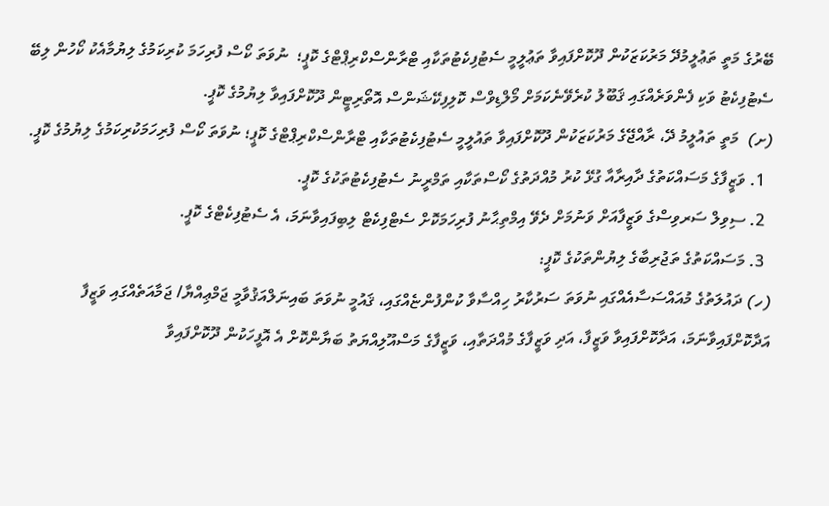ބޭރުގެ މަތީ ތަޢުލީމުދޭ މަރުކަޒަކުން ދޫކޮށްފައިވާ ތަޢުލީމީ ސެޓުފިކެޓުތަކާއި ޓްރާންސްކްރިޕްޓްގެ ކޮޕީ؛  ނުވަތަ ކޯސް ފުރިހަމަ ކުރިކަމުގެ ލިޔުމާއެކު ކޯހުން ލިބޭ ސެޓުފިކެޓު ވަކި ފެންވަރެއްގައި ޤަބޫލު ކުރެވޭނެކަމަށް މޯލްޑިވްސް ކޮލިފިކޭޝަންސް އޮތޯރިޓީން ދޫކޮށްފައިވާ ލިޔުމުގެ ކޮޕީ.
(ށ)  މަތީ ތައުލީމު ދޭ، ރާއްޖޭގެ މަރުކަޒަކުން ދޫކޮށްފައިވާ ތައުލީމީ ސެޓުފިކެޓުތަކާއި ޓްރާންސްކްރިޕްޓްގެ ކޮޕީ؛ ނުވަތަ ކޯސް ފުރިހަމަކުރިކަމުގެ ލިޔުމުގެ ކޮޕީ.
  1. ވަޒީފާގެ މަސައްކަތުގެ ދާއިރާއާ ގުޅޭ ކުރު މުއްދަތުގެ ކޯސްތަކާއި ތަމްރީނު ސެޓުފިކެޓުތަކުގެ ކޮޕީ.
  2. ސިވިލް ސަރވިސްގެ ވަޒީފާއަށް ވަނުމަށް ދެވޭ އިމްތިޙާނު ފުރިހަމަކޮށް ސެޓްފިކެޓް ލިބިފައިވާނަމަ، އެ ސެޓުފިކެޓްގެ ކޮޕީ.
  3. މަސައްކަތުގެ ތަޖުރިބާގެ ލިޔުންތަކުގެ ކޮޕީ:
(ހ) ދައުލަތުގެ މުއައްސަސާއެއްގައި ނުވަތަ ސަރުކާރު ހިއްސާވާ ކުންފުންޏެއްގައި، ޤައުމީ ނުވަތަ ބައިނަލްއަޤުވާމީ ޖަމްޢިއްޔާ/ ޖަމާއަތެއްގައި ވަޒީފާ އަދާކޮށްފައިވާނަމަ، އަދާކޮށްފައިވާ ވަޒީފާ، އަދި ވަޒީފާގެ މުއްދަތާއި، ވަޒީފާގެ މަސްއޫލިއްޔަތު ބަޔާންކޮށް އެ އޮފީހަކުން ދޫކޮށްފައިވާ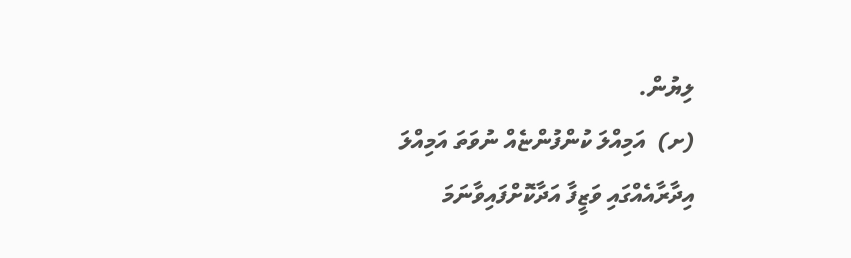ލިޔުން.
(ށ)  އަމިއްލަ ކުންފުންޏެއް ނުވަތަ އަމިއްލަ އިދާރާއެއްގައި ވަޒީފާ އަދާކޮށްފައިވާނަމަ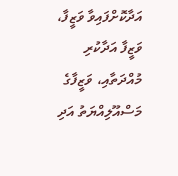އަދާކޮށްފައިވާ ވަޒީފާ، ވަޒީފާ އަދާކުރި މުއްދަތާއި، ވަޒީފާގެ މަސްއޫލިއްޔަތު އަދި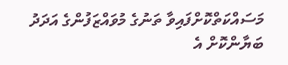މަސައްކަތްކޮށްފައިވާ ތަނުގެ މުވައްޒަފުންގެ އަދަދު ބަޔާންކޮށް އެ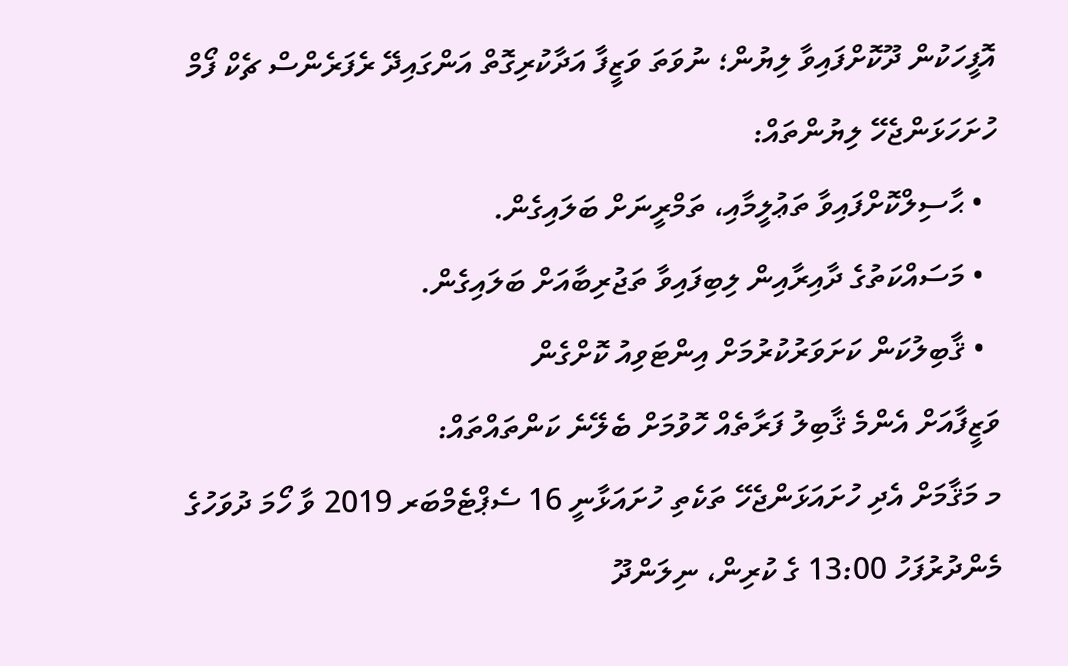އޮފީހަކުން ދޫކޮށްފައިވާ ލިޔުން؛ ނުވަތަ ވަޒީފާ އަދާކުރިގޮތް އަންގައިދޭ ރެފަރެންސް ޗެކް ފޯމް
ހުށަހަޅަންޖެހޭ ލިޔުންތައް:
  • ޙާސިލްކޮށްފައިވާ ތަޢުލީމާއި، ތަމްރީނަށް ބަލައިގެން.
  • މަސައްކަތުގެ ދާއިރާއިން ލިބިފައިވާ ތަޖުރިބާއަށް ބަލައިގެން.
  • ޤާބިލުކަން ކަށަވަރުކުރުމަށް އިންޓަވިއު ކޮށްގެން
ވަޒީފާއަށް އެންމެ ޤާބިލު ފަރާތެއް ހޮވުމަށް ބެލޭނެ ކަންތައްތައް:
މ މަޤާމަށް އެދި ހުށައަޅަންޖެހޭ ތަކެތި ހުށައަޅާނީ 16 ސެޕްޓެމްބަރ 2019 ވާ ހޯމަ ދުވަހުގެ މެންދުރުފަހު 13:00 ގެ ކުރިން، ނިލަންދޫ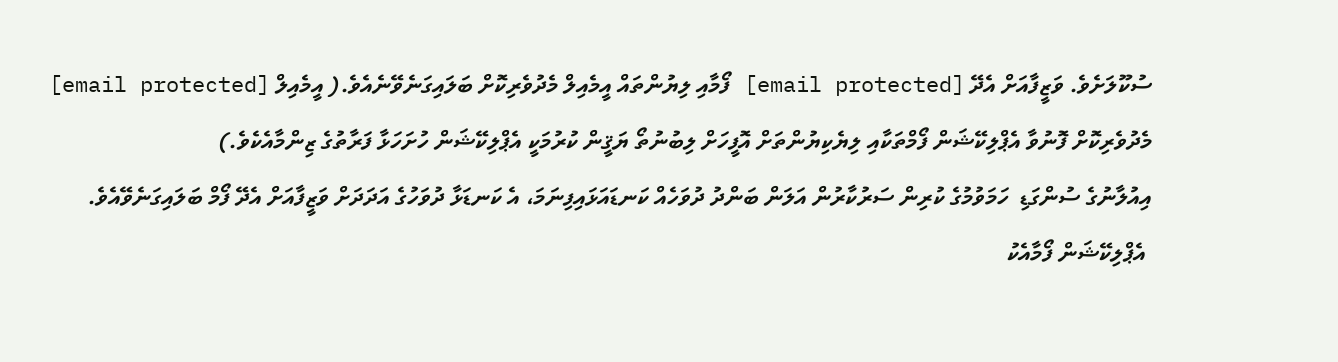ސުކޫލަށެވެ. ވަޒީފާއަށް އެދޭ [email protected] ފޯމާއި ލިޔުންތައް އީމެއިލް މެދުވެރިކޮށް ބަލައިގަނެވޭނެއެވެ.( އީމެއިލް [email protected] މެދުވެރިކޮށް ފޮނުވާ އެޕްލިކޭޝަން ފޯމްތަކާއި ލިޔެކިޔުންތަށް އޮފީހަށް ލިބުނުތޯ ޔަޤީން ކުރުމަކީ އެޕްލިކޭޝަން ހުށަހަޅާ ފަރާތުގެ ޒިންމާއެކެވެ.)
އިއުލާނުގެ ސުންގަޑި  ހަމަވުމުގެ ކުރިން ސަރުކާރުން އަލަން ބަންދު ދުވަހެއް ކަނޑައަޅައިފިނަމަ، އެ ކަނޑަޅާ ދުވަހުގެ އަދަދަށް ވަޒީފާއަށް އެދޭ ފޯމް ބަލައިގަނެވޭއެވެ.
 އެޕްލިކޭޝަން ފޯމާއެކު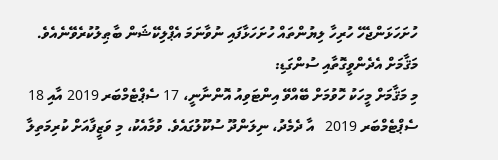ހުށަހަޅަންޖެހޭ ހުރިހާ ލިޔުންތައް ހުށަހަޅާފައި ނުވާނަމަ އެޕްލިކޭޝަން ބާޠިލުކުރެވޭނެއެވެ.
މަޤާމަށް އެދެންވީގޮތާއި ސުންގަޑި:
މި މަޤާމަށް މީހަކު ހޮވުމަށް ބޭއްވޭ އިންޓަވިއު އޮންނާނީ، 17 ސެޕްޓެމްބަރ 2019 އާއި 18 ސެޕްޓެމްބަރ 2019   އާ ދެމެދު، ނިލަންދޫ ސުކޫލުގައެވެ. ވުމާއެކު، މި ވަޒީފާއަށް ކުރިމަތިލާ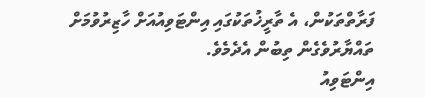ފަރާތްތަކުން، އެ ތާރީޚުތަކުގައި އިންޓަވިއުއަށް ހާޒިރުވުމަށް ތައްޔާރުވެގެން ތިބުން އެދެމެވެ.
އިންޓަވިއު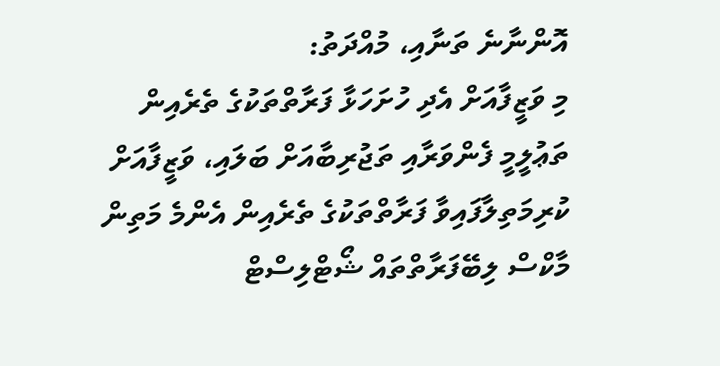އޮންނާނެ ތަނާއި، މުއްދަތު:
މި ވަޒީފާއަށް އެދި ހުށަހަޅާ ފަރާތްތަކުގެ ތެރެއިން ތަޢުލީމީ ފެންވަރާއި ތަޖުރިބާއަށް ބަލައި، ވަޒީފާއަށް ކުރިމަތިލާފައިވާ ފަރާތްތަކުގެ ތެރެއިން އެންމެ މަތިން މާކްސް ލިބޭފަރާތްތައް ޝޯޓްލިސްޓް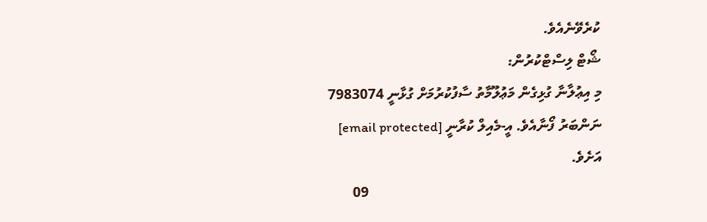ކުރެވޭނެއެވެ.
ޝޯޓް ލިސްޓްކުރުން:
މި އިޢުލާނާ ގުޅިގެން މަޢުލޫމާތު ސާފުކުރުމަށް ގުޅާނީ 7983074 ނަންބަރު ފޯނާއެވެ. އީ-މެއިލް ކުރާނީ [email protected] އަށެވެ.
                                                                09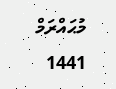މުޙައްރަމް 1441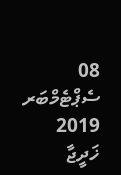08 ސެޕްޓެމްބަރ 2019
ޚަދީޖާ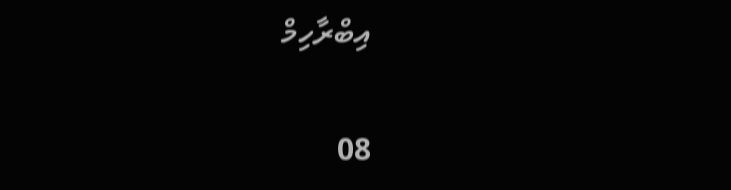އިބްރާހިމް

08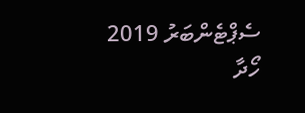ސެޕްޓެންބަރު 2019
ހޯދާ